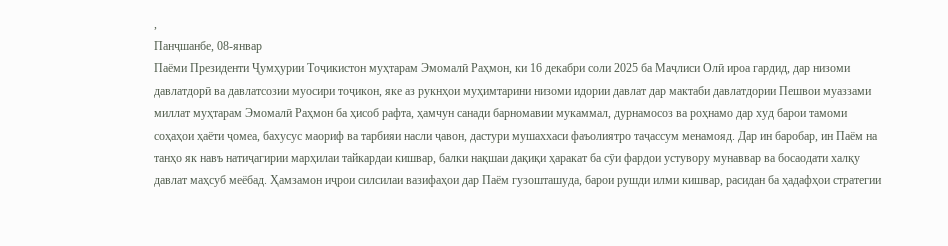,
Панҷшанбе, 08-январ
Паёми Президенти Ҷумҳурии Тоҷикистон муҳтарам Эмомалӣ Раҳмон, ки 16 декабри соли 2025 ба Маҷлиси Олӣ ироа гардид, дар низоми давлатдорӣ ва давлатсозии муосири тоҷикон, яке аз рукнҳои муҳимтарини низоми идории давлат дар мактаби давлатдории Пешвои муаззами миллат муҳтарам Эмомалӣ Раҳмон ба ҳисоб рафта, ҳамчун санади барномавии мукаммал, дурнамосоз ва роҳнамо дар худ барои тамоми соҳаҳои ҳаёти ҷомеа, бахусус маориф ва тарбияи насли ҷавон, дастури мушаххаси фаъолиятро таҷассум менамояд. Дар ин баробар, ин Паём на танҳо як навъ натиҷагирии марҳилаи тайкардаи кишвар, балки нақшаи дақиқи ҳаракат ба сӯи фардои устувору мунаввар ва босаодати халқу давлат маҳсуб меёбад. Ҳамзамон иҷрои силсилаи вазифаҳои дар Паём гузошташуда, барои рушди илми кишвар, расидан ба ҳадафҳои стратегии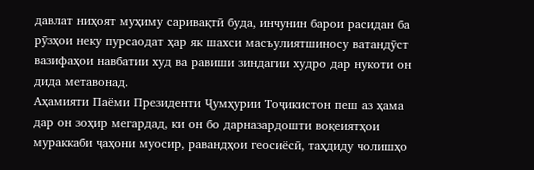давлат ниҳоят муҳиму саривақтӣ буда, инчунин барои расидан ба рӯзҳои неку пурсаодат ҳар як шахси масъулиятшиносу ватандӯст вазифаҳои навбатии худ ва равиши зиндагии худро дар нукоти он дида метавонад.
Аҳамияти Паёми Президенти Ҷумҳурии Тоҷикистон пеш аз ҳама дар он зоҳир мегардад, ки он бо дарназардошти воқеиятҳои мураккаби ҷаҳони муосир, равандҳои геосиёсӣ, таҳдиду чолишҳо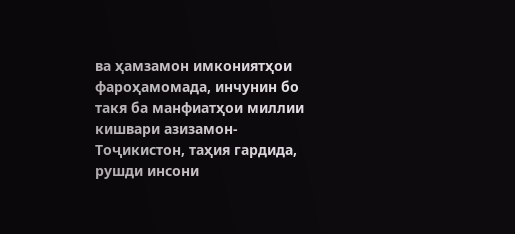ва ҳамзамон имкониятҳои фароҳамомада, инчунин бо такя ба манфиатҳои миллии кишвари азизамон-Тоҷикистон, таҳия гардида, рушди инсони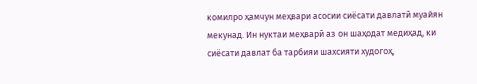комилро ҳамчун меҳвари асосии сиёсати давлатӣ муайян мекунад. Ин нуктаи меҳварӣ аз он шаҳодат медиҳад, ки сиёсати давлат ба тарбияи шахсияти худогоҳ,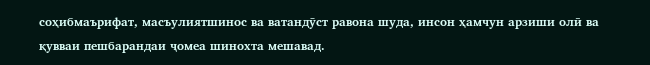соҳибмаърифат, масъулиятшинос ва ватандӯст равона шуда, инсон ҳамчун арзиши олӣ ва қувваи пешбарандаи ҷомеа шинохта мешавад.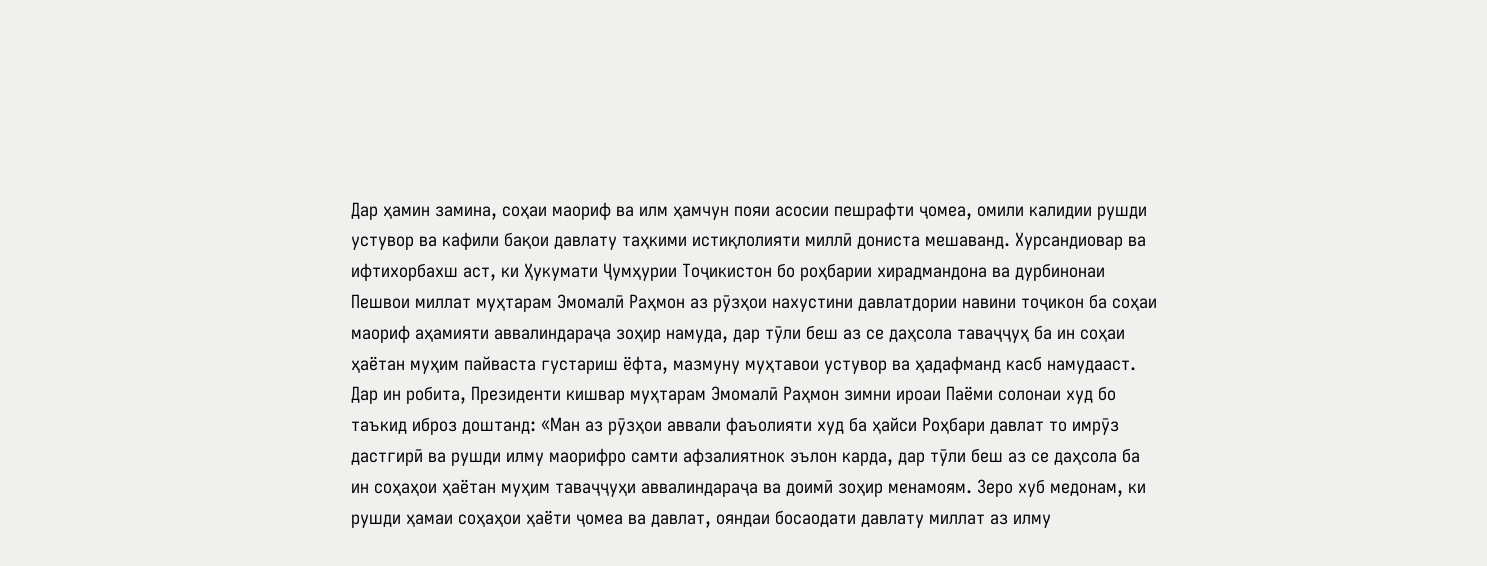Дар ҳамин замина, соҳаи маориф ва илм ҳамчун пояи асосии пешрафти ҷомеа, омили калидии рушди устувор ва кафили бақои давлату таҳкими истиқлолияти миллӣ дониста мешаванд. Хурсандиовар ва ифтихорбахш аст, ки Ҳукумати Ҷумҳурии Тоҷикистон бо роҳбарии хирадмандона ва дурбинонаи Пешвои миллат муҳтарам Эмомалӣ Раҳмон аз рӯзҳои нахустини давлатдории навини тоҷикон ба соҳаи маориф аҳамияти аввалиндараҷа зоҳир намуда, дар тӯли беш аз се даҳсола таваҷҷуҳ ба ин соҳаи ҳаётан муҳим пайваста густариш ёфта, мазмуну муҳтавои устувор ва ҳадафманд касб намудааст.
Дар ин робита, Президенти кишвар муҳтарам Эмомалӣ Раҳмон зимни ироаи Паёми солонаи худ бо таъкид иброз доштанд: «Ман аз рӯзҳои аввали фаъолияти худ ба ҳайси Роҳбари давлат то имрӯз дастгирӣ ва рушди илму маорифро самти афзалиятнок эълон карда, дар тӯли беш аз се даҳсола ба ин соҳаҳои ҳаётан муҳим таваҷҷуҳи аввалиндараҷа ва доимӣ зоҳир менамоям. Зеро хуб медонам, ки рушди ҳамаи соҳаҳои ҳаёти ҷомеа ва давлат, ояндаи босаодати давлату миллат аз илму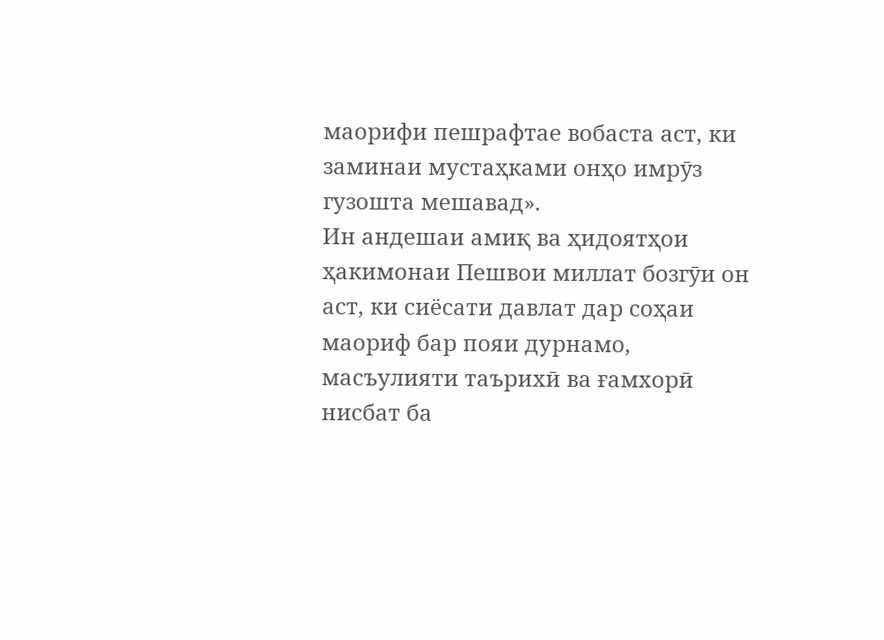маорифи пешрафтае вобаста аст, ки заминаи мустаҳками онҳо имрӯз гузошта мешавад».
Ин андешаи амиқ ва ҳидоятҳои ҳакимонаи Пешвои миллат бозгӯи он аст, ки сиёсати давлат дар соҳаи маориф бар пояи дурнамо, масъулияти таърихӣ ва ғамхорӣ нисбат ба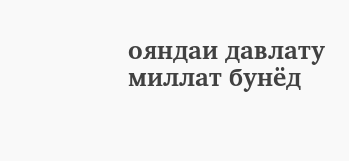ояндаи давлату миллат бунёд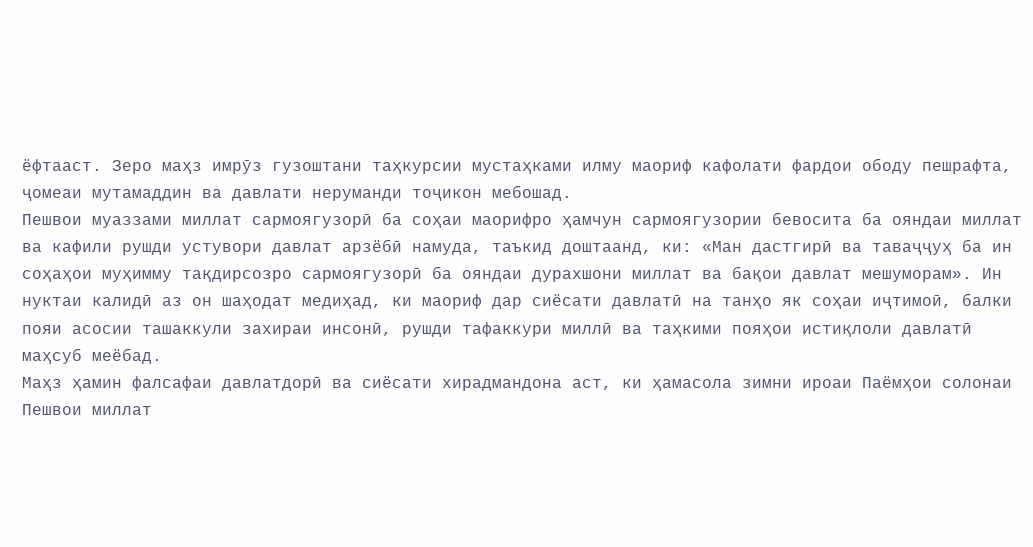ёфтааст. Зеро маҳз имрӯз гузоштани таҳкурсии мустаҳками илму маориф кафолати фардои ободу пешрафта, ҷомеаи мутамаддин ва давлати неруманди тоҷикон мебошад.
Пешвои муаззами миллат сармоягузорӣ ба соҳаи маорифро ҳамчун сармоягузории бевосита ба ояндаи миллат ва кафили рушди устувори давлат арзёбӣ намуда, таъкид доштаанд, ки: «Ман дастгирӣ ва таваҷҷуҳ ба ин соҳаҳои муҳимму тақдирсозро сармоягузорӣ ба ояндаи дурахшони миллат ва бақои давлат мешуморам». Ин нуктаи калидӣ аз он шаҳодат медиҳад, ки маориф дар сиёсати давлатӣ на танҳо як соҳаи иҷтимоӣ, балки пояи асосии ташаккули захираи инсонӣ, рушди тафаккури миллӣ ва таҳкими пояҳои истиқлоли давлатӣ маҳсуб меёбад.
Маҳз ҳамин фалсафаи давлатдорӣ ва сиёсати хирадмандона аст, ки ҳамасола зимни ироаи Паёмҳои солонаи Пешвои миллат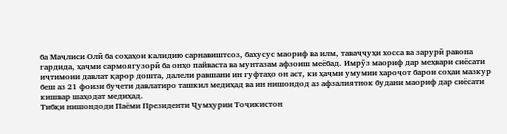ба Маҷлиси Олӣ ба соҳаҳои калидию сарнавиштсоз, бахусус маориф ва илм, таваҷҷуҳи хосса ва зарурӣ равона гардида, ҳаҷми сармоягузорӣ ба онҳо пайваста ва мунтазам афзоиш меёбад. Имрӯз маориф дар меҳвари сиёсати иҷтимоии давлат қарор дошта, далели равшани ин гуфтаҳо он аст, ки ҳаҷми умумии хароҷот барои соҳаи мазкур беш аз 21 фоизи буҷети давлатиро ташкил медиҳад ва ин нишондод аз афзалиятнок будани маориф дар сиёсати кишвар шаҳодат медиҳад.
Тибқи нишондоди Паёми Президенти Ҷумҳурии Тоҷикистон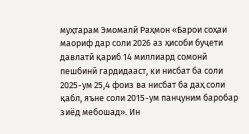муҳтарам Эмомалӣ Раҳмон «Барои соҳаи маориф дар соли 2026 аз ҳисоби буҷети давлатӣ қариб 14 миллиард сомонӣ пешбинӣ гардидааст, ки нисбат ба соли 2025-ум 25,4 фоиз ва нисбат ба даҳ соли қабл, яъне соли 2015-ум панҷуним баробар зиёд мебошад». Ин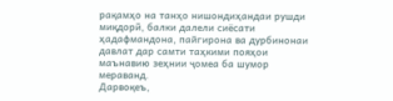рақамҳо на танҳо нишондиҳандаи рушди миқдорӣ, балки далели сиёсати ҳадафмандона, пайгирона ва дурбинонаи давлат дар самти таҳкими пояҳои маънавию зеҳнии ҷомеа ба шумор мераванд.
Дарвоқеъ,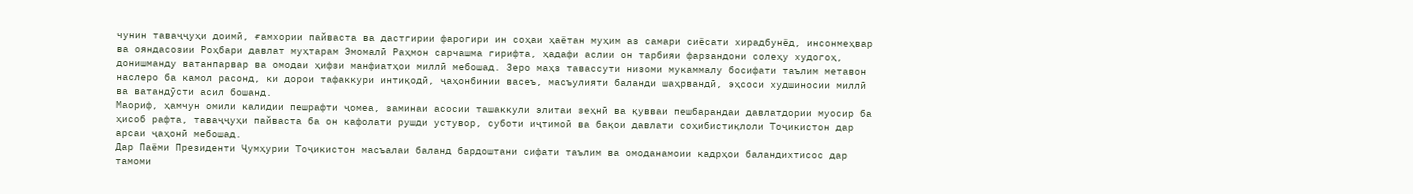чунин таваҷҷуҳи доимӣ, ғамхории пайваста ва дастгирии фарогири ин соҳаи ҳаётан муҳим аз самари сиёсати хирадбунёд, инсонмеҳвар ва ояндасозии Роҳбари давлат муҳтарам Эмомалӣ Раҳмон сарчашма гирифта, ҳадафи аслии он тарбияи фарзандони солеҳу худогоҳ, донишманду ватанпарвар ва омодаи ҳифзи манфиатҳои миллӣ мебошад. Зеро маҳз тавассути низоми мукаммалу босифати таълим метавон наслеро ба камол расонд, ки дорои тафаккури интиқодӣ, ҷаҳонбинии васеъ, масъулияти баланди шаҳрвандӣ, эҳсоси худшиносии миллӣ ва ватандӯсти асил бошанд.
Маориф, ҳамчун омили калидии пешрафти ҷомеа, заминаи асосии ташаккули элитаи зеҳнӣ ва қувваи пешбарандаи давлатдории муосир ба ҳисоб рафта, таваҷҷуҳи пайваста ба он кафолати рушди устувор, суботи иҷтимоӣ ва бақои давлати соҳибистиқлоли Тоҷикистон дар арсаи ҷаҳонӣ мебошад.
Дар Паёми Президенти Ҷумҳурии Тоҷикистон масъалаи баланд бардоштани сифати таълим ва омоданамоии кадрҳои баландихтисос дар тамоми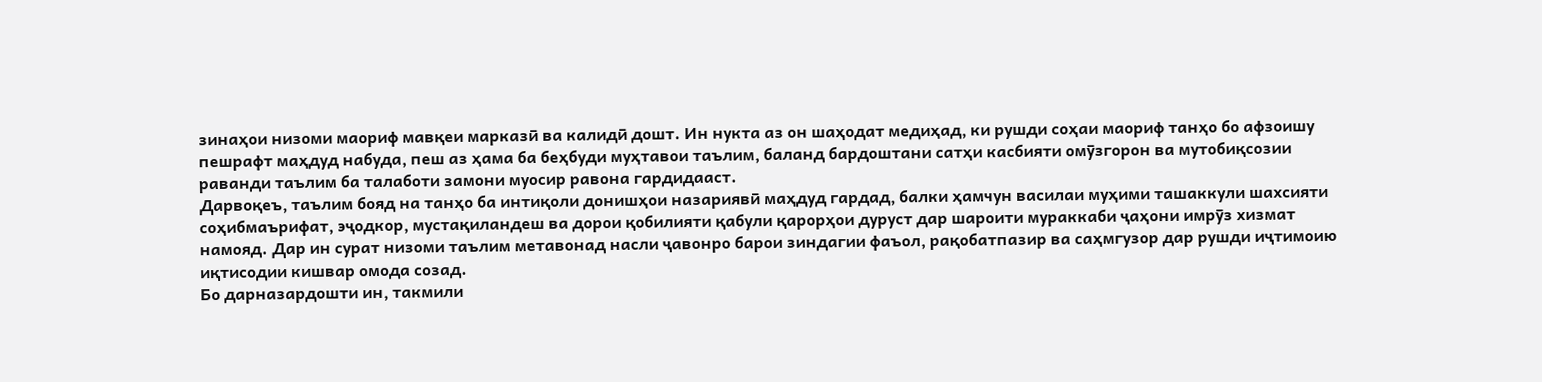зинаҳои низоми маориф мавқеи марказӣ ва калидӣ дошт. Ин нукта аз он шаҳодат медиҳад, ки рушди соҳаи маориф танҳо бо афзоишу пешрафт маҳдуд набуда, пеш аз ҳама ба беҳбуди муҳтавои таълим, баланд бардоштани сатҳи касбияти омӯзгорон ва мутобиқсозии раванди таълим ба талаботи замони муосир равона гардидааст.
Дарвоқеъ, таълим бояд на танҳо ба интиқоли донишҳои назариявӣ маҳдуд гардад, балки ҳамчун василаи муҳими ташаккули шахсияти соҳибмаърифат, эҷодкор, мустақиландеш ва дорои қобилияти қабули қарорҳои дуруст дар шароити мураккаби ҷаҳони имрӯз хизмат намояд. Дар ин сурат низоми таълим метавонад насли ҷавонро барои зиндагии фаъол, рақобатпазир ва саҳмгузор дар рушди иҷтимоию иқтисодии кишвар омода созад.
Бо дарназардошти ин, такмили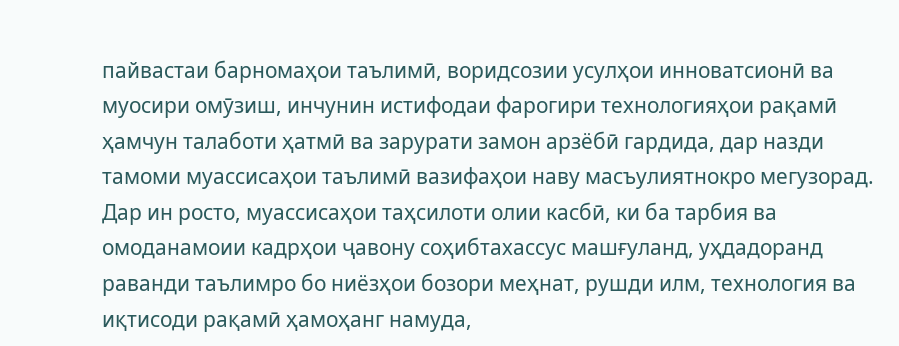пайвастаи барномаҳои таълимӣ, воридсозии усулҳои инноватсионӣ ва муосири омӯзиш, инчунин истифодаи фарогири технологияҳои рақамӣ ҳамчун талаботи ҳатмӣ ва зарурати замон арзёбӣ гардида, дар назди тамоми муассисаҳои таълимӣ вазифаҳои наву масъулиятнокро мегузорад. Дар ин росто, муассисаҳои таҳсилоти олии касбӣ, ки ба тарбия ва омоданамоии кадрҳои ҷавону соҳибтахассус машғуланд, уҳдадоранд раванди таълимро бо ниёзҳои бозори меҳнат, рушди илм, технология ва иқтисоди рақамӣ ҳамоҳанг намуда,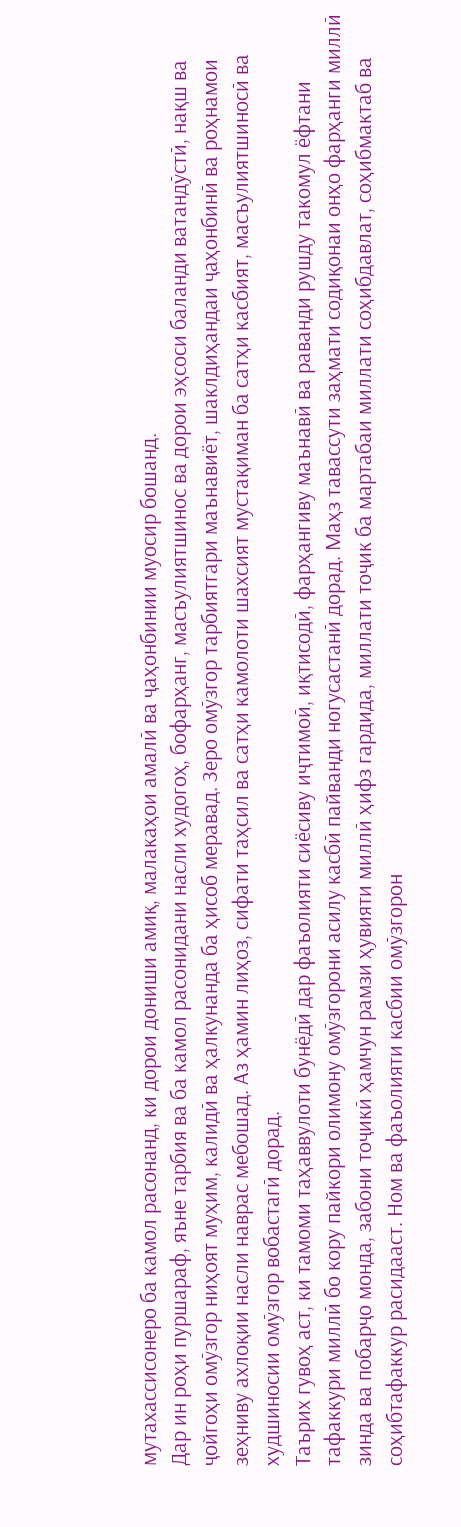мутахассисонеро ба камол расонанд, ки дорои дониши амиқ, малакаҳои амалӣ ва ҷаҳонбинии муосир бошанд.
Дар ин роҳи пуршараф, яъне тарбия ва ба камол расонидани насли худогоҳ, бофарҳанг, масъулиятшинос ва дорои эҳсоси баланди ватандӯстӣ, нақш ва ҷойгоҳи омӯзгор ниҳоят муҳим, калидӣ ва ҳалкунанда ба ҳисоб меравад. Зеро омӯзгор тарбиятгари маънавиёт, шаклдиҳандаи ҷаҳонбинӣ ва роҳнамои зеҳниву ахлоқии насли наврас мебошад. Аз ҳамин лиҳоз, сифати таҳсил ва сатҳи камолоти шахсият мустақиман ба сатҳи касбият, масъулиятшиносӣ ва худшиносии омӯзгор вобастагӣ дорад.
Таърих гувоҳ аст, ки тамоми таҳаввулоти бунёдӣ дар фаъолияти сиёсиву иҷтимоӣ, иқтисодӣ, фарҳангиву маънавӣ ва раванди рушду такомул ёфтани тафаккури миллӣ бо кору пайкори олимону омӯзгорони асилу касбӣ пайванди ногусастанӣ дорад. Маҳз тавассути заҳмати содиқонаи онҳо фарҳанги миллӣ зинда ва побарҷо монда, забони тоҷикӣ ҳамчун рамзи ҳувияти миллӣ ҳифз гардида, миллати тоҷик ба мартабаи миллати соҳибдавлат, соҳибмактаб ва соҳибтафаккур расидааст. Ном ва фаъолияти касбии омӯзгорон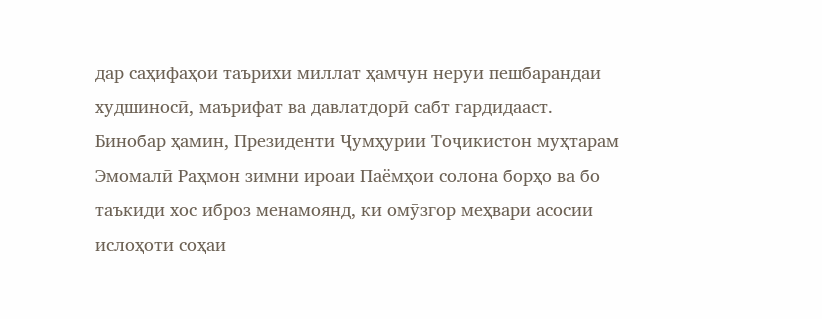дар саҳифаҳои таърихи миллат ҳамчун неруи пешбарандаи худшиносӣ, маърифат ва давлатдорӣ сабт гардидааст.
Бинобар ҳамин, Президенти Ҷумҳурии Тоҷикистон муҳтарам Эмомалӣ Раҳмон зимни ироаи Паёмҳои солона борҳо ва бо таъкиди хос иброз менамоянд, ки омӯзгор меҳвари асосии ислоҳоти соҳаи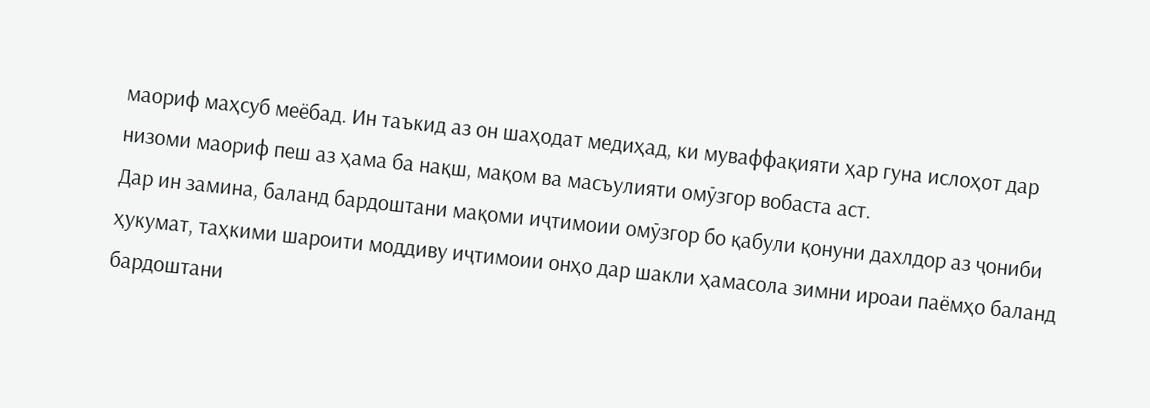маориф маҳсуб меёбад. Ин таъкид аз он шаҳодат медиҳад, ки муваффақияти ҳар гуна ислоҳот дар низоми маориф пеш аз ҳама ба нақш, мақом ва масъулияти омӯзгор вобаста аст.
Дар ин замина, баланд бардоштани мақоми иҷтимоии омӯзгор бо қабули қонуни дахлдор аз ҷониби ҳукумат, таҳкими шароити моддиву иҷтимоии онҳо дар шакли ҳамасола зимни ироаи паёмҳо баланд бардоштани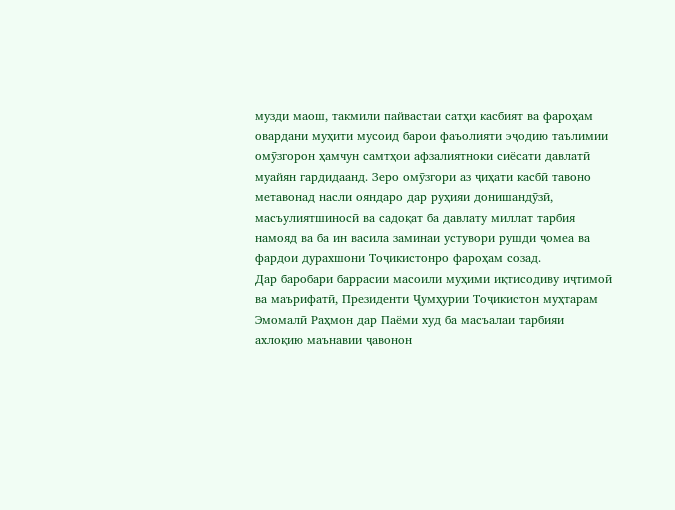музди маош, такмили пайвастаи сатҳи касбият ва фароҳам овардани муҳити мусоид барои фаъолияти эҷодию таълимии омӯзгорон ҳамчун самтҳои афзалиятноки сиёсати давлатӣ муайян гардидаанд. Зеро омӯзгори аз ҷиҳати касбӣ тавоно метавонад насли ояндаро дар руҳияи донишандӯзӣ, масъулиятшиносӣ ва садоқат ба давлату миллат тарбия намояд ва ба ин васила заминаи устувори рушди ҷомеа ва фардои дурахшони Тоҷикистонро фароҳам созад.
Дар баробари баррасии масоили муҳими иқтисодиву иҷтимоӣ ва маърифатӣ, Президенти Ҷумҳурии Тоҷикистон муҳтарам Эмомалӣ Раҳмон дар Паёми худ ба масъалаи тарбияи ахлоқию маънавии ҷавонон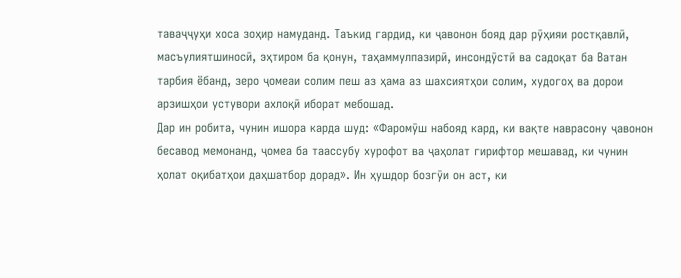таваҷҷуҳи хоса зоҳир намуданд. Таъкид гардид, ки ҷавонон бояд дар рӯҳияи ростқавлӣ, масъулиятшиносӣ, эҳтиром ба қонун, таҳаммулпазирӣ, инсондӯстӣ ва садоқат ба Ватан тарбия ёбанд, зеро ҷомеаи солим пеш аз ҳама аз шахсиятҳои солим, худогоҳ ва дорои арзишҳои устувори ахлоқӣ иборат мебошад.
Дар ин робита, чунин ишора карда шуд: «Фаромӯш набояд кард, ки вақте наврасону ҷавонон бесавод мемонанд, ҷомеа ба таассубу хурофот ва ҷаҳолат гирифтор мешавад, ки чунин ҳолат оқибатҳои даҳшатбор дорад». Ин ҳушдор бозгӯи он аст, ки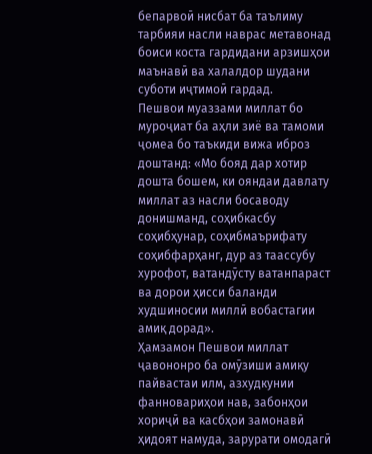бепарвоӣ нисбат ба таълиму тарбияи насли наврас метавонад боиси коста гардидани арзишҳои маънавӣ ва халалдор шудани суботи иҷтимоӣ гардад.
Пешвои муаззами миллат бо муроҷиат ба аҳли зиё ва тамоми ҷомеа бо таъкиди вижа иброз доштанд: «Мо бояд дар хотир дошта бошем, ки ояндаи давлату миллат аз насли босаводу донишманд, соҳибкасбу соҳибҳунар, соҳибмаърифату соҳибфарҳанг, дур аз таассубу хурофот, ватандӯсту ватанпараст ва дорои ҳисси баланди худшиносии миллӣ вобастагии амиқ дорад».
Ҳамзамон Пешвои миллат ҷавононро ба омӯзиши амиқу пайвастаи илм, азхудкунии фанновариҳои нав, забонҳои хориҷӣ ва касбҳои замонавӣ ҳидоят намуда, зарурати омодагӣ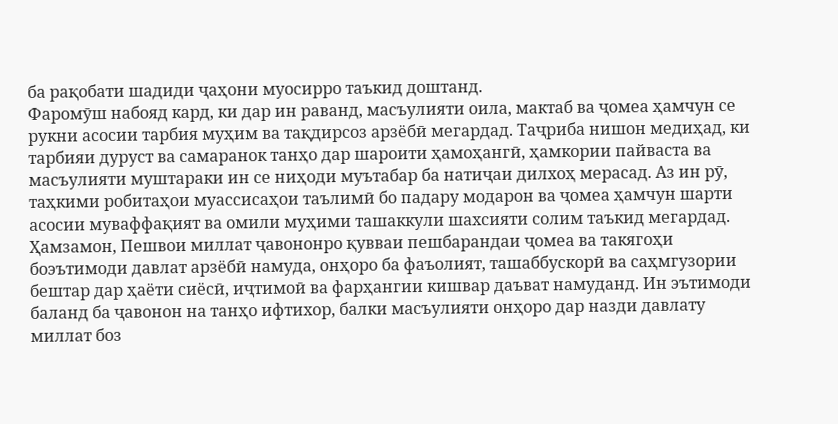ба рақобати шадиди ҷаҳони муосирро таъкид доштанд.
Фаромӯш набояд кард, ки дар ин раванд, масъулияти оила, мактаб ва ҷомеа ҳамчун се рукни асосии тарбия муҳим ва тақдирсоз арзёбӣ мегардад. Таҷриба нишон медиҳад, ки тарбияи дуруст ва самаранок танҳо дар шароити ҳамоҳангӣ, ҳамкории пайваста ва масъулияти муштараки ин се ниҳоди муътабар ба натиҷаи дилхоҳ мерасад. Аз ин рӯ, таҳкими робитаҳои муассисаҳои таълимӣ бо падару модарон ва ҷомеа ҳамчун шарти асосии муваффақият ва омили муҳими ташаккули шахсияти солим таъкид мегардад.
Ҳамзамон, Пешвои миллат ҷавононро қувваи пешбарандаи ҷомеа ва такягоҳи боэътимоди давлат арзёбӣ намуда, онҳоро ба фаъолият, ташаббускорӣ ва саҳмгузории бештар дар ҳаёти сиёсӣ, иҷтимоӣ ва фарҳангии кишвар даъват намуданд. Ин эътимоди баланд ба ҷавонон на танҳо ифтихор, балки масъулияти онҳоро дар назди давлату миллат боз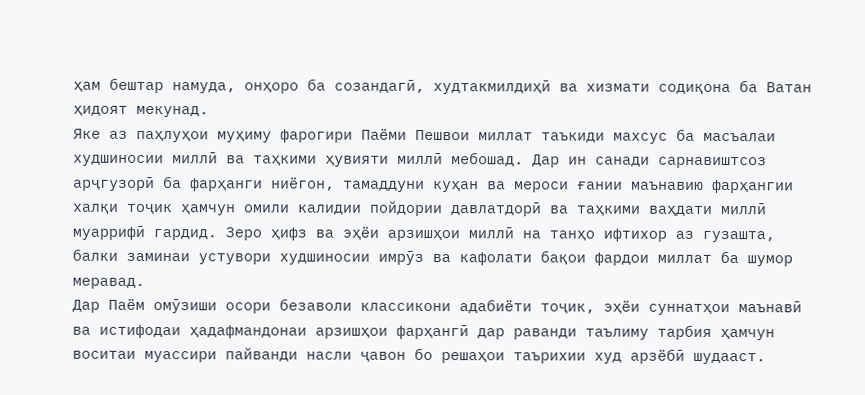ҳам бештар намуда, онҳоро ба созандагӣ, худтакмилдиҳӣ ва хизмати содиқона ба Ватан ҳидоят мекунад.
Яке аз паҳлуҳои муҳиму фарогири Паёми Пешвои миллат таъкиди махсус ба масъалаи худшиносии миллӣ ва таҳкими ҳувияти миллӣ мебошад. Дар ин санади сарнавиштсоз арҷгузорӣ ба фарҳанги ниёгон, тамаддуни куҳан ва мероси ғании маънавию фарҳангии халқи тоҷик ҳамчун омили калидии пойдории давлатдорӣ ва таҳкими ваҳдати миллӣ муаррифӣ гардид. Зеро ҳифз ва эҳёи арзишҳои миллӣ на танҳо ифтихор аз гузашта, балки заминаи устувори худшиносии имрӯз ва кафолати бақои фардои миллат ба шумор меравад.
Дар Паём омӯзиши осори безаволи классикони адабиёти тоҷик, эҳёи суннатҳои маънавӣ ва истифодаи ҳадафмандонаи арзишҳои фарҳангӣ дар раванди таълиму тарбия ҳамчун воситаи муассири пайванди насли ҷавон бо решаҳои таърихии худ арзёбӣ шудааст.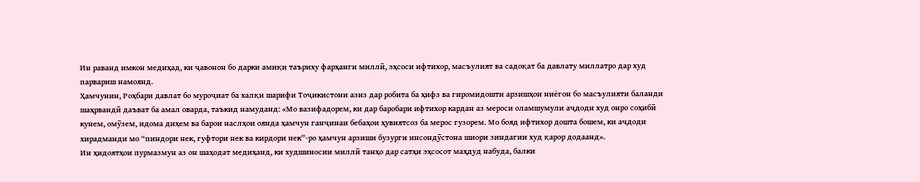Ин раванд имкон медиҳад, ки ҷавонон бо дарки амиқи таъриху фарҳанги миллӣ, эҳсоси ифтихор, масъулият ва садоқат ба давлату миллатро дар худ парвариш намоянд.
Ҳамчунин, Роҳбари давлат бо муроҷиат ба халқи шарифи Тоҷикистони азиз дар робита ба ҳифз ва гиромидошти арзишҳои ниёгон бо масъулияти баланди шаҳрвандӣ даъват ба амал оварда, таъкид намуданд: «Мо вазифадорем, ки дар баробари ифтихор кардан аз мероси оламшумули аҷдоди худ онро соҳибӣ кунем, омӯзем, идома диҳем ва барои наслҳои оянда ҳамчун ганҷинаи бебаҳои ҳувиятсоз ба мерос гузорем. Мо бояд ифтихор дошта бошем, ки аҷдоди хирадманди мо “пиндори нек, гуфтори нек ва кирдори нек”-ро ҳамчун арзиши бузурги инсондӯстона шиори зиндагии худ қарор додаанд».
Ин ҳидоятҳои пурмазмун аз он шаҳодат медиҳанд, ки худшиносии миллӣ танҳо дар сатҳи эҳсосот маҳдуд набуда, балки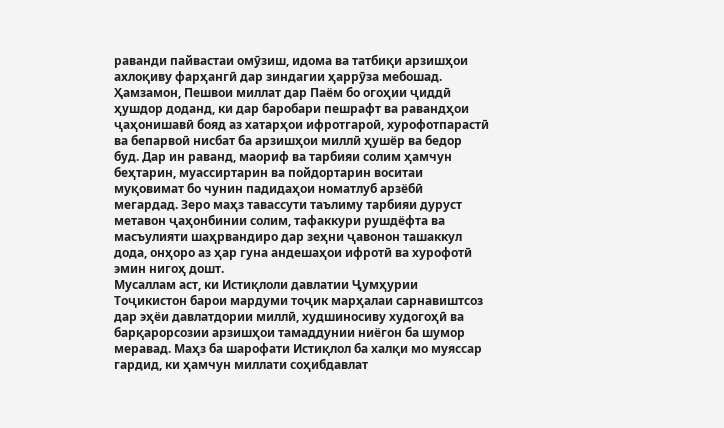раванди пайвастаи омӯзиш, идома ва татбиқи арзишҳои ахлоқиву фарҳангӣ дар зиндагии ҳаррӯза мебошад.
Ҳамзамон, Пешвои миллат дар Паём бо огоҳии ҷиддӣ ҳушдор доданд, ки дар баробари пешрафт ва равандҳои ҷаҳонишавӣ бояд аз хатарҳои ифротгароӣ, хурофотпарастӣ ва бепарвоӣ нисбат ба арзишҳои миллӣ ҳушёр ва бедор буд. Дар ин раванд, маориф ва тарбияи солим ҳамчун беҳтарин, муассиртарин ва пойдортарин воситаи муқовимат бо чунин падидаҳои номатлуб арзёбӣ мегардад. Зеро маҳз тавассути таълиму тарбияи дуруст метавон ҷаҳонбинии солим, тафаккури рушдёфта ва масъулияти шаҳрвандиро дар зеҳни ҷавонон ташаккул дода, онҳоро аз ҳар гуна андешаҳои ифротӣ ва хурофотӣ эмин нигоҳ дошт.
Мусаллам аст, ки Истиқлоли давлатии Ҷумҳурии Тоҷикистон барои мардуми тоҷик марҳалаи сарнавиштсоз дар эҳёи давлатдории миллӣ, худшиносиву худогоҳӣ ва барқарорсозии арзишҳои тамаддунии ниёгон ба шумор меравад. Маҳз ба шарофати Истиқлол ба халқи мо муяссар гардид, ки ҳамчун миллати соҳибдавлат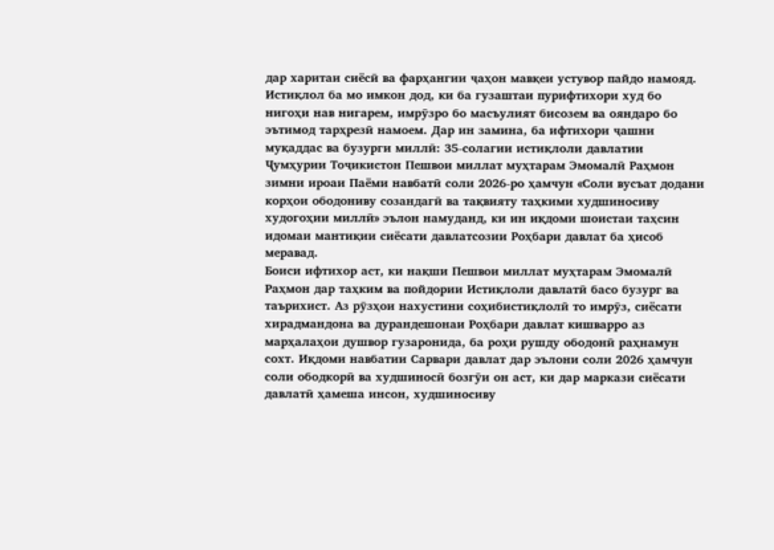дар харитаи сиёсӣ ва фарҳангии ҷаҳон мавқеи устувор пайдо намояд. Истиқлол ба мо имкон дод, ки ба гузаштаи пурифтихори худ бо нигоҳи нав нигарем, имрӯзро бо масъулият бисозем ва ояндаро бо эътимод тарҳрезӣ намоем. Дар ин замина, ба ифтихори ҷашни муқаддас ва бузурги миллӣ: 35-солагии истиқлоли давлатии Ҷумҳурии Тоҷикистон Пешвои миллат муҳтарам Эмомалӣ Раҳмон зимни ироаи Паёми навбатӣ соли 2026-ро ҳамчун «Соли вусъат додани корҳои ободониву созандагӣ ва тақвияту таҳкими худшиносиву худогоҳии миллӣ» эълон намуданд, ки ин иқдоми шоистаи таҳсин идомаи мантиқии сиёсати давлатсозии Роҳбари давлат ба ҳисоб меравад.
Боиси ифтихор аст, ки нақши Пешвои миллат муҳтарам Эмомалӣ Раҳмон дар таҳким ва пойдории Истиқлоли давлатӣ басо бузург ва таърихист. Аз рӯзҳои нахустини соҳибистиқлолӣ то имрӯз, сиёсати хирадмандона ва дурандешонаи Роҳбари давлат кишварро аз марҳалаҳои душвор гузаронида, ба роҳи рушду ободонӣ раҳнамун сохт. Иқдоми навбатии Сарвари давлат дар эълони соли 2026 ҳамчун соли ободкорӣ ва худшиносӣ бозгӯи он аст, ки дар маркази сиёсати давлатӣ ҳамеша инсон, худшиносиву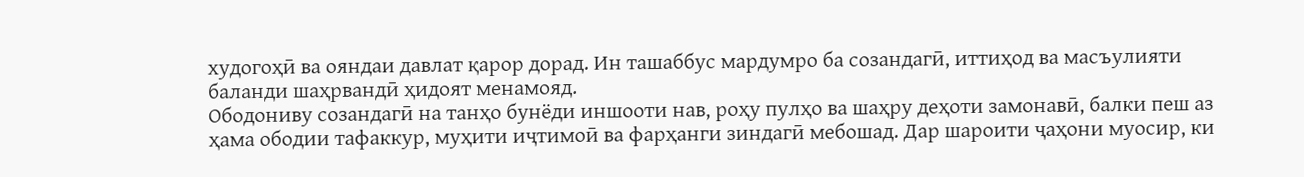худогоҳӣ ва ояндаи давлат қарор дорад. Ин ташаббус мардумро ба созандагӣ, иттиҳод ва масъулияти баланди шаҳрвандӣ ҳидоят менамояд.
Ободониву созандагӣ на танҳо бунёди иншооти нав, роҳу пулҳо ва шаҳру деҳоти замонавӣ, балки пеш аз ҳама ободии тафаккур, муҳити иҷтимоӣ ва фарҳанги зиндагӣ мебошад. Дар шароити ҷаҳони муосир, ки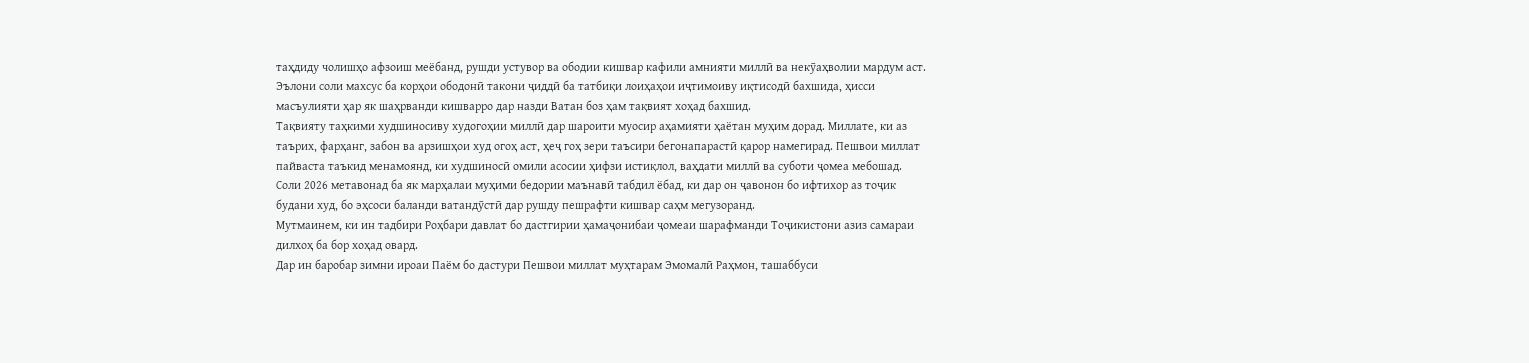таҳдиду чолишҳо афзоиш меёбанд, рушди устувор ва ободии кишвар кафили амнияти миллӣ ва некӯаҳволии мардум аст. Эълони соли махсус ба корҳои ободонӣ такони ҷиддӣ ба татбиқи лоиҳаҳои иҷтимоиву иқтисодӣ бахшида, ҳисси масъулияти ҳар як шаҳрванди кишварро дар назди Ватан боз ҳам тақвият хоҳад бахшид.
Тақвияту таҳкими худшиносиву худогоҳии миллӣ дар шароити муосир аҳамияти ҳаётан муҳим дорад. Миллате, ки аз таърих, фарҳанг, забон ва арзишҳои худ огоҳ аст, ҳеҷ гоҳ зери таъсири бегонапарастӣ қарор намегирад. Пешвои миллат пайваста таъкид менамоянд, ки худшиносӣ омили асосии ҳифзи истиқлол, ваҳдати миллӣ ва суботи ҷомеа мебошад. Соли 2026 метавонад ба як марҳалаи муҳими бедории маънавӣ табдил ёбад, ки дар он ҷавонон бо ифтихор аз тоҷик будани худ, бо эҳсоси баланди ватандӯстӣ дар рушду пешрафти кишвар саҳм мегузоранд.
Мутмаинем, ки ин тадбири Роҳбари давлат бо дастгирии ҳамаҷонибаи ҷомеаи шарафманди Тоҷикистони азиз самараи дилхоҳ ба бор хоҳад овард.
Дар ин баробар зимни ироаи Паём бо дастури Пешвои миллат муҳтарам Эмомалӣ Раҳмон, ташаббуси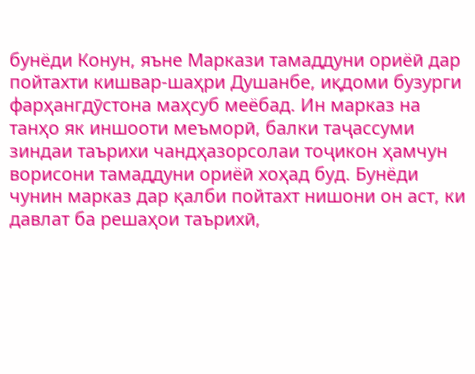бунёди Конун, яъне Маркази тамаддуни ориёӣ дар пойтахти кишвар-шаҳри Душанбе, иқдоми бузурги фарҳангдӯстона маҳсуб меёбад. Ин марказ на танҳо як иншооти меъморӣ, балки таҷассуми зиндаи таърихи чандҳазорсолаи тоҷикон ҳамчун ворисони тамаддуни ориёӣ хоҳад буд. Бунёди чунин марказ дар қалби пойтахт нишони он аст, ки давлат ба решаҳои таърихӣ,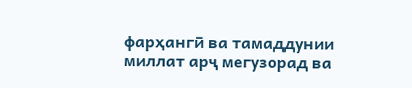фарҳангӣ ва тамаддунии миллат арҷ мегузорад ва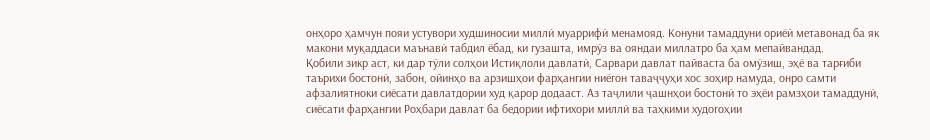онҳоро ҳамчун пояи устувори худшиносии миллӣ муаррифӣ менамояд. Конуни тамаддуни ориёӣ метавонад ба як макони муқаддаси маънавӣ табдил ёбад, ки гузашта, имрӯз ва ояндаи миллатро ба ҳам мепайвандад.
Қобили зикр аст, ки дар тӯли солҳои Истиқлоли давлатӣ, Сарвари давлат пайваста ба омӯзиш, эҳё ва тарғиби таърихи бостонӣ, забон, ойинҳо ва арзишҳои фарҳангии ниёгон таваҷҷуҳи хос зоҳир намуда, онро самти афзалиятноки сиёсати давлатдории худ қарор додааст. Аз таҷлили ҷашнҳои бостонӣ то эҳёи рамзҳои тамаддунӣ, сиёсати фарҳангии Роҳбари давлат ба бедории ифтихори миллӣ ва таҳкими худогоҳии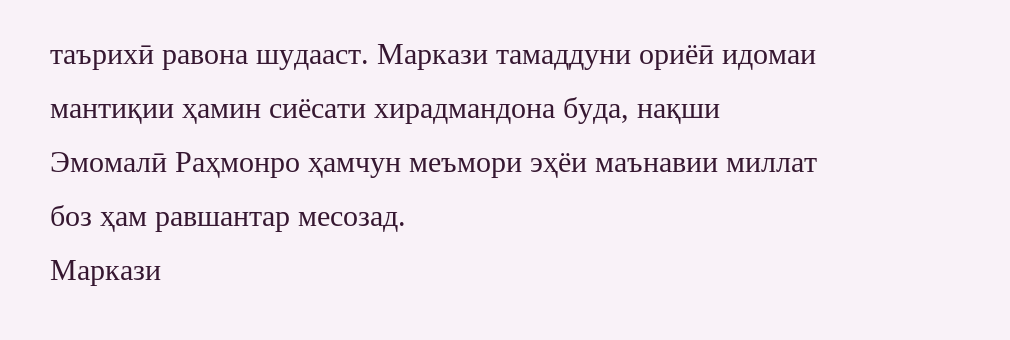таърихӣ равона шудааст. Маркази тамаддуни ориёӣ идомаи мантиқии ҳамин сиёсати хирадмандона буда, нақши Эмомалӣ Раҳмонро ҳамчун меъмори эҳёи маънавии миллат боз ҳам равшантар месозад.
Маркази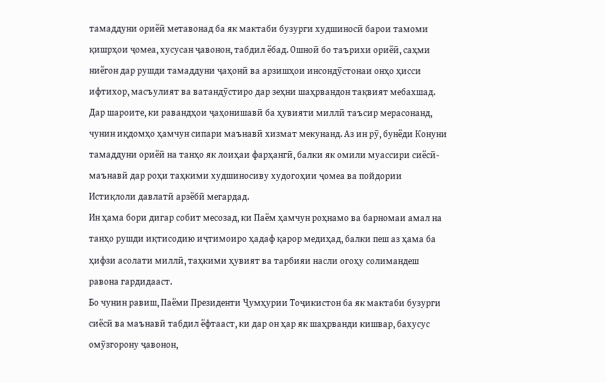тамаддуни ориёӣ метавонад ба як мактаби бузурги худшиносӣ барои тамоми қишрҳои ҷомеа, хусусан ҷавонон, табдил ёбад. Ошноӣ бо таърихи ориёӣ, саҳми ниёгон дар рушди тамаддуни ҷаҳонӣ ва арзишҳои инсондӯстонаи онҳо ҳисси ифтихор, масъулият ва ватандӯстиро дар зеҳни шаҳрвандон тақвият мебахшад. Дар шароите, ки равандҳои ҷаҳонишавӣ ба ҳувияти миллӣ таъсир мерасонанд, чунин иқдомҳо ҳамчун сипари маънавӣ хизмат мекунанд. Аз ин рӯ, бунёди Конуни тамаддуни ориёӣ на танҳо як лоиҳаи фарҳангӣ, балки як омили муассири сиёсӣ-маънавӣ дар роҳи таҳкими худшиносиву худогоҳии ҷомеа ва пойдории Истиқлоли давлатӣ арзёбӣ мегардад.
Ин ҳама бори дигар собит месозад, ки Паём ҳамчун роҳнамо ва барномаи амал на танҳо рушди иқтисодию иҷтимоиро ҳадаф қарор медиҳад, балки пеш аз ҳама ба ҳифзи асолати миллӣ, таҳкими ҳувият ва тарбияи насли огоҳу солимандеш равона гардидааст.
Бо чунин равиш, Паёми Президенти Ҷумҳурии Тоҷикистон ба як мактаби бузурги сиёсӣ ва маънавӣ табдил ёфтааст, ки дар он ҳар як шаҳрванди кишвар, бахусус омӯзгорону ҷавонон,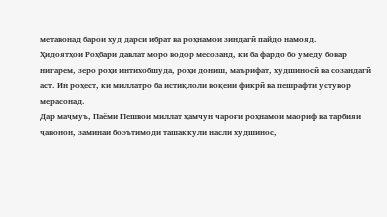метавонад барои худ дарси ибрат ва роҳнамои зиндагӣ пайдо намояд.
Ҳидоятҳои Роҳбари давлат моро водор месозанд, ки ба фардо бо умеду бовар нигарем, зеро роҳи интихобшуда, роҳи дониш, маърифат, худшиносӣ ва созандагӣ аст. Ин роҳест, ки миллатро ба истиқлоли воқеии фикрӣ ва пешрафти устувор мерасонад.
Дар маҷмуъ, Паёми Пешвои миллат ҳамчун чароғи роҳнамои маориф ва тарбияи ҷавонон, заминаи боэътимоди ташаккули насли худшинос,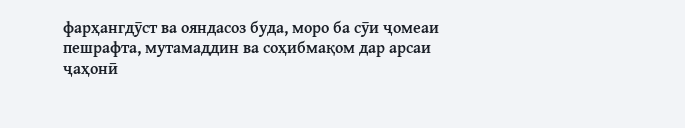фарҳангдӯст ва ояндасоз буда, моро ба сӯи ҷомеаи пешрафта, мутамаддин ва соҳибмақом дар арсаи ҷаҳонӣ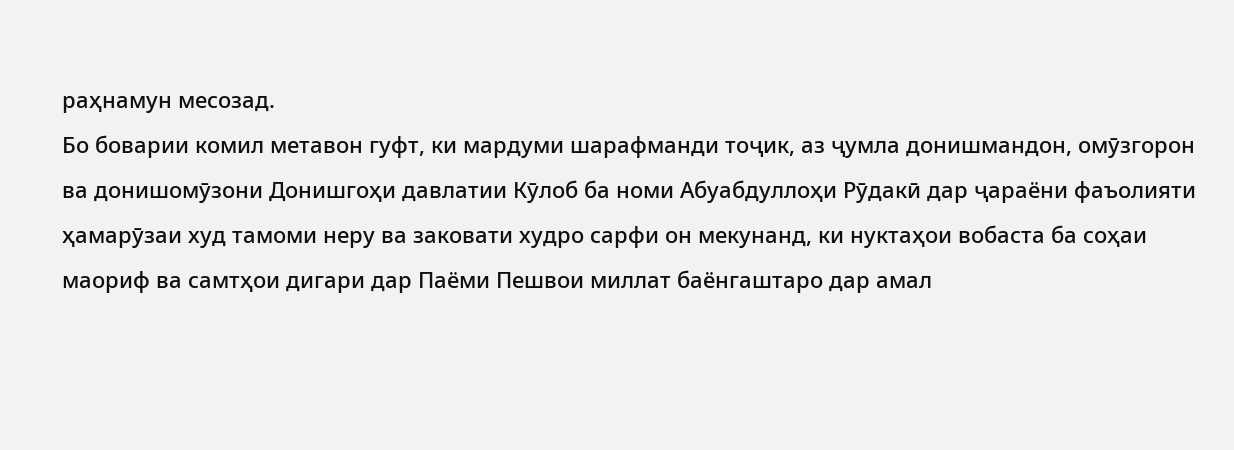раҳнамун месозад.
Бо боварии комил метавон гуфт, ки мардуми шарафманди тоҷик, аз ҷумла донишмандон, омӯзгорон ва донишомӯзони Донишгоҳи давлатии Кӯлоб ба номи Абуабдуллоҳи Рӯдакӣ дар ҷараёни фаъолияти ҳамарӯзаи худ тамоми неру ва заковати худро сарфи он мекунанд, ки нуктаҳои вобаста ба соҳаи маориф ва самтҳои дигари дар Паёми Пешвои миллат баёнгаштаро дар амал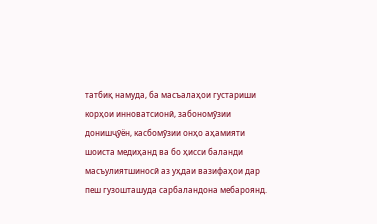татбиқ намуда, ба масъалаҳои густариши корҳои инноватсионӣ, забономӯзии донишҷӯён, касбомӯзии онҳо аҳамияти шоиста медиҳанд ва бо ҳисси баланди масъулиятшиносӣ аз уҳдаи вазифаҳои дар пеш гузошташуда сарбаландона мебароянд.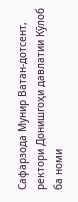Сафарзода Мунир Ватан-дотсент, ректори Донишгоҳи давлатии Кӯлоб ба номи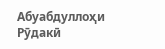Абуабдуллоҳи Рӯдакӣ